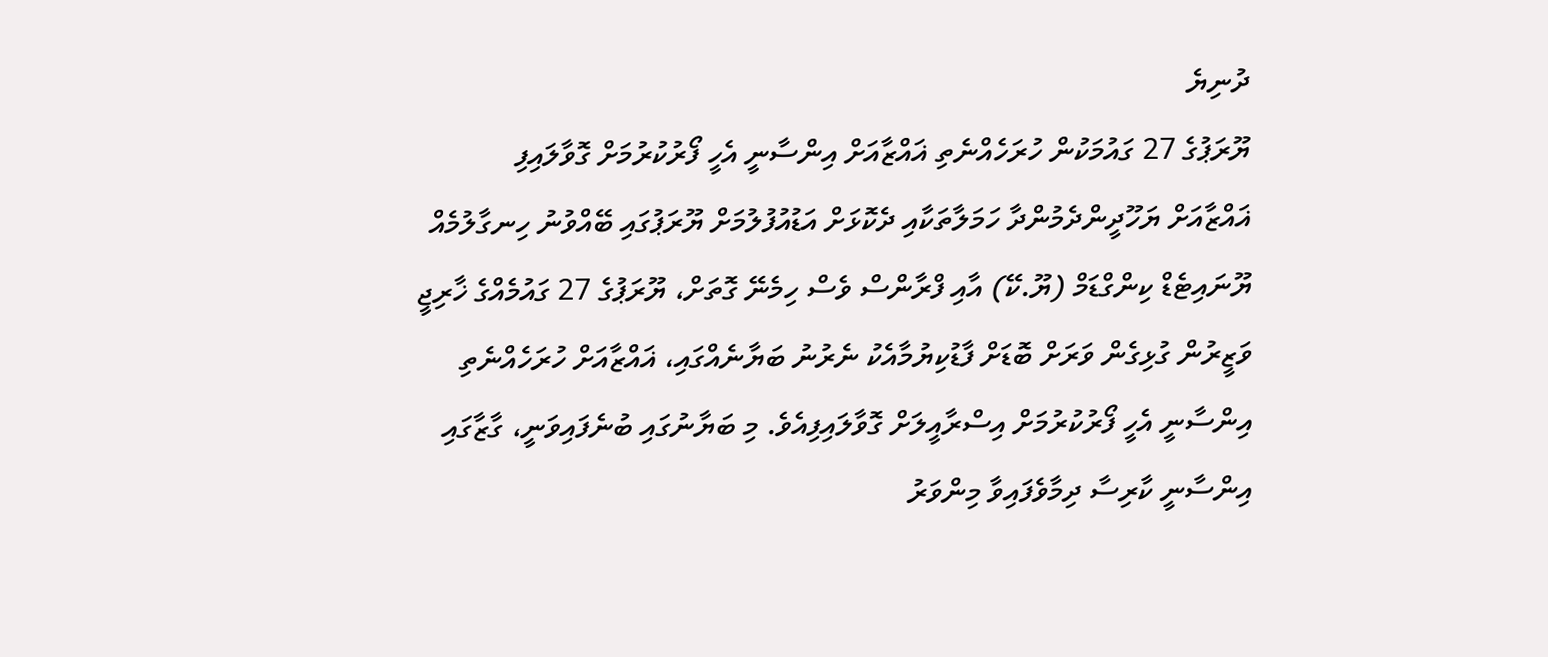ދުނިޔެ
ޔޫރަޕުގެ 27 ގައުމަކުން ހުރަހެއްނެތި ޣައްޒާއަށް އިންސާނީ އެހީ ފޯރުކުރުމަށް ގޮވާލައިފި
ޣައްޒާއަށް ޔަހޫދީންދެމުންދާ ހަމަލާތަކާއި ދެކޮޅަށް އަޑުއުފުލުމަށް ޔޫރަޕުގައި ބޭއްވުނު ހިނގާލުމެއް
ޔޫނައިޓެޑް ކިންގްޑަމް (ޔޫ.ކޭ) އާއި ފްރާންސް ވެސް ހިމެނޭ ގޮތަށް، ޔޫރަޕުގެ 27 ގައުމެއްގެ ޚާރިޖީ ވަޒީރުން ގުޅިގެން ވަރަށް ބޮޑަށް ފާޑުކިޔުމާއެކު ނެރުނު ބަޔާނެއްގައި، ޣައްޒާއަށް ހުރަހެއްނެތި އިންސާނީ އެހީ ފޯރުކުރުމަށް އިސްރާއީލަށް ގޮވާލައިފިއެވެ. މި ބަޔާނުގައި ބުނެފައިވަނީ، ގާޒާގައި އިންސާނީ ކާރިސާ ދިމާވެފައިވާ މިންވަރު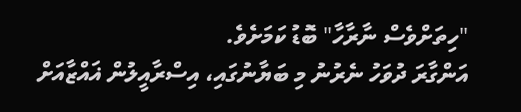"ހިތަށްވެސް ނާރާހާ" ބޮޑު ކަމަށެވެ.
އަންގާރަ ދުވަހު ނެރުނު މި ބަޔާނުގައި، އިސްރާއީލުން ޣައްޒާއަށް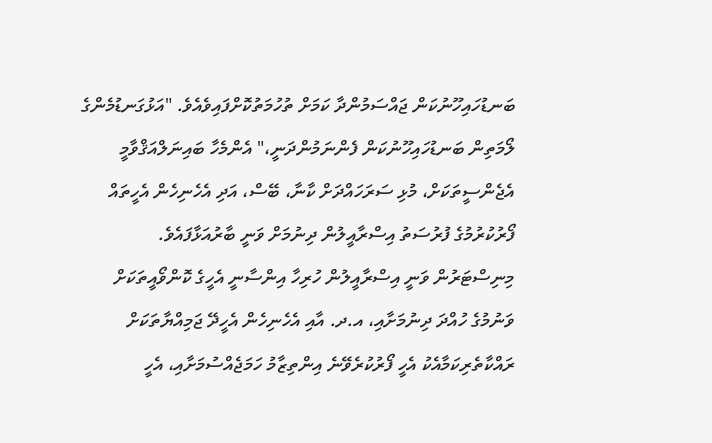ބަނޑުހައިހޫނުކަން ޖައްސަމުންދާ ކަމަށް ތުހުމަތުކޮށްފައިވެއެވެ. "އަޅުގަނޑުމެންގެ ލޯމަތިން ބަނޑުހައިހޫނުކަން ފެންނަމުންދަނީ،" އެންމެހާ ބައިނަލްއަޤްވާމީ އެޖެންސީތަކަށް، މުޅި ސަރަހައްދަށް ކާނާ، ބޭސް، އަދި އެހެނިހެން އެހީތައް ފޯރުކުރުމުގެ ފުރުސަތު އިސްރާއީލުން ދިނުމަށް ވަނީ ބާރުއަޅާފައެވެ.
މިނިސްޓަރުން ވަނީ އިސްރާއީލުން ހުރިހާ އިންސާނީ އެހީގެ ކޮންވޯއީތަކަށް ވަނުމުގެ ހުއްދަ ދިނުމަށާއި، އ.ދ. އާއި އެހެނިހެން އެހީދޭ ޖަމިއްޔާތަކަށް ރައްކާތެރިކަމާއެކު އެހީ ފޯރުކުރެވޭނެ އިންތިޒާމު ހަމަޖެއްސުމަށާއި، އެހީ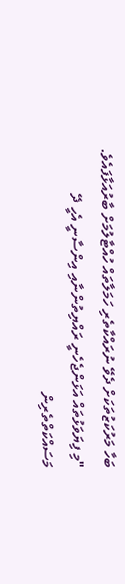ބަހާ މަރުކަޒުތަކަށް ދެވޭ ނުރައްކާތެރި ހަމަލާތައް ހުއްޓާލުމަށް ބާރުއަޅާފައެވެ.
"މި ފިޔަވަޅުތައް އަޅަންޖެހެނީ ރައްޔިތުންނާއި އިންސާނީ އެހީ ދޭ މަސައްކަތްތެރިން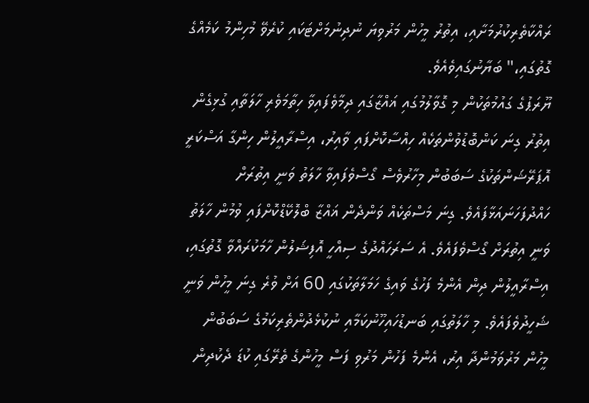ރައްކާތެރިކުރުމަށާއި، އިތުރު މީހުން މަރުވިޔަ ނުދިނުމަށްޓަކައި ކުރެވޭ މުހިންމު ކަމެއްގެ ގޮތުގައި،" ބަޔާނުގައިވެއެވެ.
ޔޫރަޕުގެ ގައުމުތަކުން މި ގޮވާލުމުގައި ޣައްޒާގައި ދިމާވެފައިވާ ހިތާމަވެރި ހާލަތާއި ގުޅިގެން އިތުރު ގިނަ ކަންބޮޑުވުންތަކެއް ހިއްސާކޮށްފައި ވާއިރު، އިސްރާއީލުން ހިންގާ އަސްކަރީ އޮޕަރޭޝަންތަކުގެ ސަބަބުން މިހާރުވެސް ގޯސްވެފައިވާ ހާލަތު ވަނީ އިތުރަށް ހައްދުފަހަނައަޅާފައެވެ. ގިނަ މަސްތަކެއް ވަންދެން ޣައްޒާ ބްލޮކޭޑްކޮށްފައި ވުމުން ހާލަތު ވަނީ އިތުރަށް ގޯސްވެފައެވެ. އެ ސަރަހައްދުގެ ސިއްހީ އޮފިޝަލުން ހާމަކުރައްވާ ގޮތުގައި، އިސްރާއީލުން ދިން އެންމެ ފަހުގެ ވައިގެ ހަމަލާތަކުގައި 60 އަށް ވުރެ ގިނަ މީހުން ވަނީ ޝަހީދުވެފައެވެ. މި ހާލަތުގައި ބަނޑުހައިހޫނުކަމާއި ނުކުޅެދުންތެރިކަމުގެ ސަބަބުން މީހުން މަރުވަމުންދާ އިރު، އެންމެ ފަހުން މަރުވި ފަސް މީހުންގެ ތެރޭގައި ކުޑަ ދެކުދިން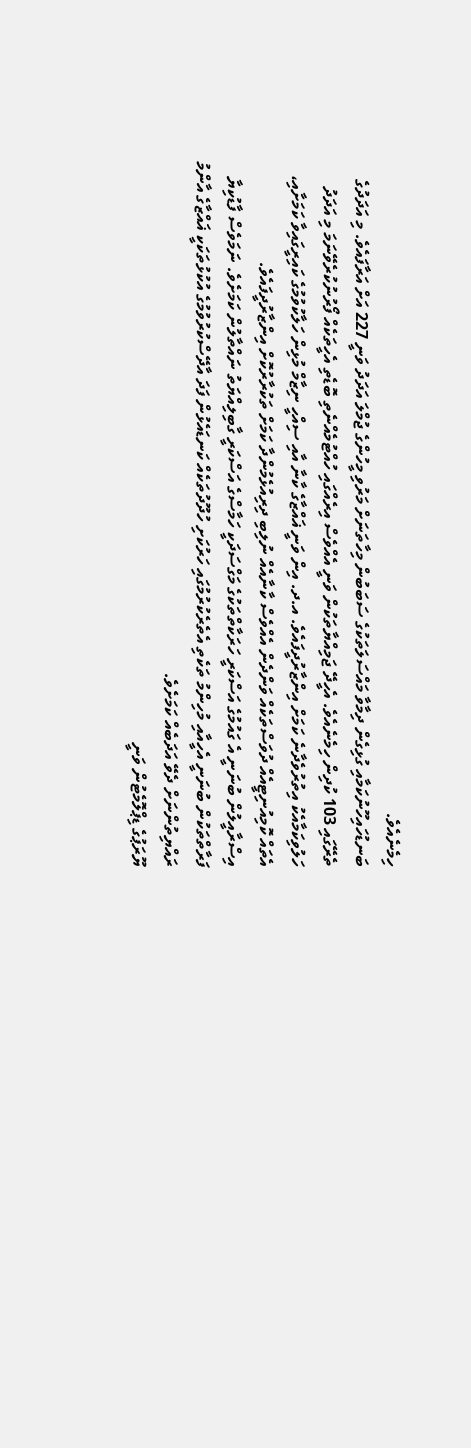ހިމެނެއެވެ.
ބަނޑުހައިހޫނުކަމާއި ގުޅިގެން ދިމާވާ މައްސަލަތަކުގެ ސަބަބުން މިހާތަނަށް މަރުވި މީހުންގެ ޖުމްލަ އަދަދު ވަނީ 227 އަށް އަރާފައެވެ. މި އަދަދުގެ ތެރޭގައި 103 ކުދިން ހިމެނެއެވެ. އެހީދޭ ޖަމިއްޔާތަކުން ވަނީ އެއްވެސް އިރެއްގައި ހުއްޓުމެއްނެތި ބޮޑެތި އެހީތަކެއް ފޯރުނުކުރެވޭނަމަ މި އަދަދު ހަލުވިކަމާއެކު އިތުރުވެދާނެ ކަމަށް އިންޒާރުދީފައެވެ. އ.ދ. އިން ވަނީ ޣައްޒާގެ ކާނާ އާއި ސިއްހީ ނިޒާމް މުޅިން ހަލާކުވުމުގެ ކައިރީގައިވާ ކަމަށާއި، އެތައް ކޮމިއުނިޓީއެއް ދުވަސްތަކެއް ވަންދެން އެއްވެސް ކާނާއެއް ނުލިބި ދިރިއުޅެމުންދާ ކަމަށް ތަކުރާރުކޮށް އިންޒާރުދީފައެވެ.
އިސްރާއީލުން ބުނަނީ އެ ގައުމުގެ އަސްކަރީ ހަރަކާތްތަކުގެ މަގްސަދަކީ ހަމާސްގެ އަސްކަރީ ގާބިލިއްޔަތު ނައްތާލުން ކަމަށެވެ. ނަމަވެސް ފާޑުކިޔާ ފަރާތްތަކުން ބުނަނީ އެހީއާއި މުހިންމު ތަކެތި އެތެރެކުރުމުގައި ހަރުކަށި ހުދޫދުތަކެއް ކަނޑައެޅުން ފަދަ އާދޭސްކުރުވުމުގެ އުކުޅުތަކަކީ ޣައްޒާގެ އާންމު ރައްޔިތުންނަށް ދެވޭ އަދަބެއް ކަމަށެވެ.
ޔޫރަޕުގެ ޑިޕްލޮމެޓުން ވަނީ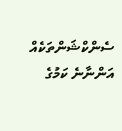ސެންކްޝަންތަކެއް އަންނާނެ ކަމުގެ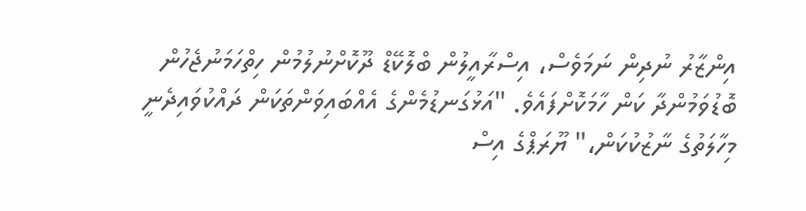އިންޒާރު ނުދިން ނަމަވެސް، އިސްރާއީލުން ބްލޮކޭޑް ދޫކޮށްނުލުމުން ހިތްހަމަނުޖެހުން ބޮޑުވަމުންދާ ކަން ހާމަކޮށްފައެވެ. "އަޅުގަނޑުމެންގެ އެއްބައިވަންތަކަން ދައްކުވައިދެނީ މިހާލަތުގެ ނާޒުކުކަން،" ޔޫރަޕްގެ އިސް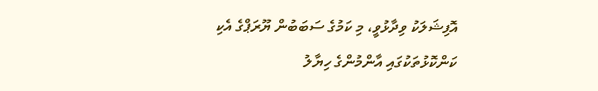އޮފިޝަލަކު ވިދާޅުވީ، މި ކަމުގެ ސަބަބުން ޔޫރަޕްގެ އެކި ކަންކޮޅުތަކުގައި އާންމުންގެ ހިޔާލު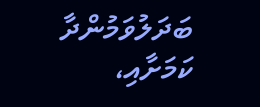ބަދަލުވަމުންދާ ކަމަށާއި،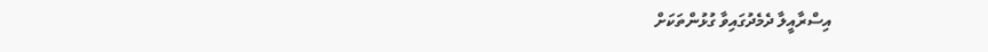އިސްރާއީލާ ދެމެދުގައިވާ ގުޅުންތަކަށް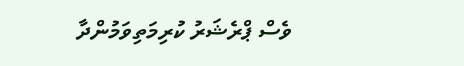ވެސް ޕްރެޝަރު ކުރިމަތިވަމުންދާ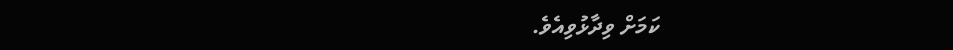ކަމަށް ވިދާޅުވިއެވެ.